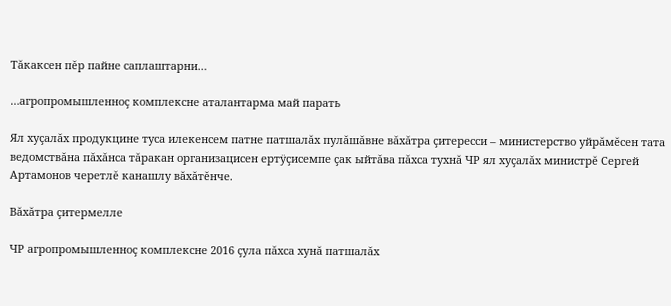Тăкаксен пĕр пайне саплаштарни…

…агропромышленноç комплексне аталантарма май парать

Ял хуçалăх продукцине туса илекенсем патне патшалăх пулăшăвне вăхăтра çитересси – министерство уйрăмĕсен тата ведомствăна пăхăнса тăракан организацисен ертÿçисемпе çак ыйтăва пăхса тухнă ЧР ял хуçалăх министрĕ Сергей Артамонов черетлĕ канашлу вăхăтĕнче.

Вăхăтра çитермелле

ЧР агропромышленноç комплексне 2016 çула пăхса хунă патшалăх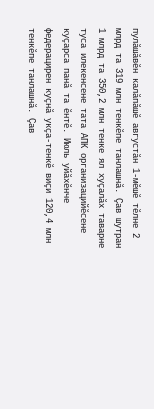пулăшăвĕн калăпăшĕ августăн 1-мĕшĕ тĕлне 2 млрд та 319 млн тенкĕпе танлашнă. Çав шутран 1 млрд та 350,2 млн тенке ял хуçалăх таварне туса илекенсене тата АПК организацийĕсене куçарса панă та ĕнтĕ. Июль уйăхĕнче федерацирен куçнă укçа-тенкĕ виçи 120,4 млн тенкĕпе танлашнă. Çав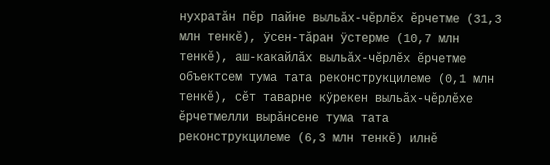нухратăн пĕр пайне выльăх-чĕрлĕх ĕрчетме (31,3 млн тенкĕ), ÿсен-тăран ÿстерме (10,7 млн тенкĕ), аш-какайлăх выльăх-чĕрлĕх ĕрчетме объектсем тума тата реконструкцилеме (0,1 млн тенкĕ), сĕт таварне кÿрекен выльăх-чĕрлĕхе ĕрчетмелли вырăнсене тума тата реконструкцилеме (6,3 млн тенкĕ) илнĕ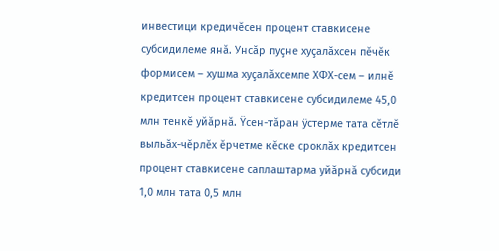инвестици кредичĕсен процент ставкисене субсидилеме янă. Унсăр пуçне хуçалăхсен пĕчĕк формисем – хушма хуçалăхсемпе ХФХ-сем – илнĕ кредитсен процент ставкисене субсидилеме 45,0 млн тенкĕ уйăрнă. Ÿсен-тăран ÿстерме тата сĕтлĕ выльăх-чĕрлĕх ĕрчетме кĕске сроклăх кредитсен процент ставкисене саплаштарма уйăрнă субсиди 1,0 млн тата 0,5 млн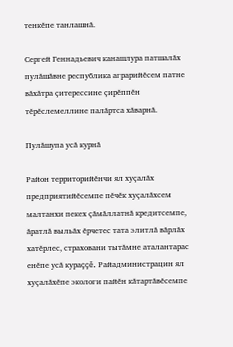тенкĕпе танлашнă.

Сергей Геннадьевич канашлура патшалăх пулăшăвне республика аграрийĕсем патне вăхăтра çитерессине çирĕппĕн тĕрĕслемеллине палăртса хăварнă.

Пулăшупа усă курнă

Район территорийĕнчи ял хуçалăх предприятийĕсемпе пĕчĕк хуçалăхсем малтанхи пекех çăмăллатнă кредитсемпе, ăратлă выльăх ĕрчетес тата элитлă вăрлăх хатĕрлес, страховани тытăмне аталантарас енĕпе усă кураççĕ. Райадминистрацин ял хуçалăхĕпе экологи пайĕн кăтартăвĕсемпе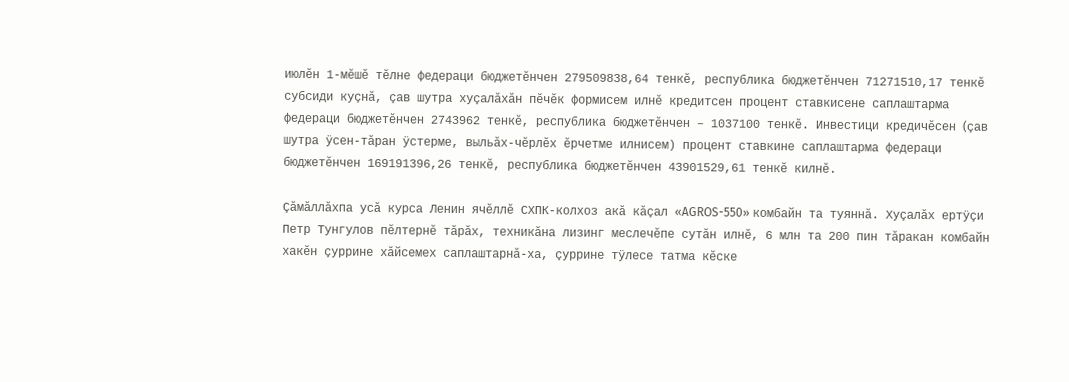июлĕн 1-мĕшĕ тĕлне федераци бюджетĕнчен 279509838,64 тенкĕ, республика бюджетĕнчен 71271510,17 тенкĕ субсиди куçнă, çав шутра хуçалăхăн пĕчĕк формисем илнĕ кредитсен процент ставкисене саплаштарма федераци бюджетĕнчен 2743962 тенкĕ, республика бюджетĕнчен – 1037100 тенкĕ. Инвестици кредичĕсен (çав шутра ÿсен-тăран ÿстерме, выльăх-чĕрлĕх ĕрчетме илнисем) процент ставкине саплаштарма федераци бюджетĕнчен 169191396,26 тенкĕ, республика бюджетĕнчен 43901529,61 тенкĕ килнĕ.

Çăмăллăхпа усă курса Ленин ячĕллĕ СХПК-колхоз акă кăçал «AGROS-550» комбайн та туяннă. Хуçалăх ертÿçи Петр Тунгулов пĕлтернĕ тăрăх, техникăна лизинг меслечĕпе сутăн илнĕ, 6 млн та 200 пин тăракан комбайн хакĕн çуррине хăйсемех саплаштарнă-ха, çуррине тÿлесе татма кĕске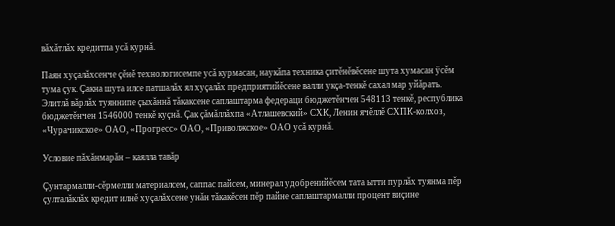вăхăтлăх кредитпа усă курнă.

Паян хуçалăхсенче çĕнĕ технологисемпе усă курмасан, наукăпа техника çитĕнĕвĕсене шута хумасан ÿсĕм тума çук. Çакна шута илсе патшалăх ял хуçалăх предприятийĕсене валли укçа-тенкĕ сахал мар уйăрать.  Элитлă вăрлăх туяннипе çыхăннă тăкаксене саплаштарма федераци бюджетĕнчен 548113 тенкĕ, республика бюджетĕнчен 1546000 тенкĕ куçнă. Çак çăмăллăхпа «Атлашевский» СХК, Ленин ячĕллĕ СХПК-колхоз, «Чурачикское» ОАО, «Прогресс» ОАО, «Приволжское» ОАО усă курнă.

Условие пăхăнмарăн – каялла тавăр

Çунтармалли-сĕрмелли материалсем, саппас пайсем, минерал удобренийĕсем тата ытти пурлăх туянма пĕр çулталăклăх кредит илнĕ хуçалăхсене унăн тăкакĕсен пĕр пайне саплаштармалли процент виçине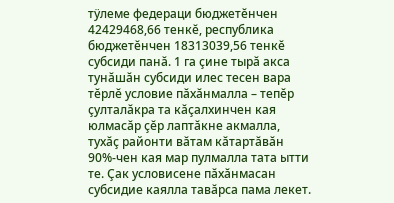тÿлеме федераци бюджетĕнчен 42429468,66 тенкĕ, республика бюджетĕнчен 18313039,56 тенкĕ субсиди панă. 1 га çине тырă акса тунăшăн субсиди илес тесен вара тĕрлĕ условие пăхăнмалла – тепĕр çулталăкра та кăçалхинчен кая юлмасăр çĕр лаптăкне акмалла, тухăç районти вăтам кăтартăвăн 90%-чен кая мар пулмалла тата ытти те. Çак условисене пăхăнмасан субсидие каялла тавăрса пама лекет.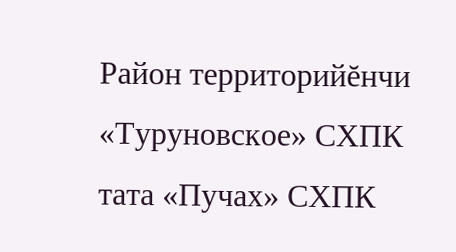Район территорийĕнчи «Туруновское» СХПК тата «Пучах» СХПК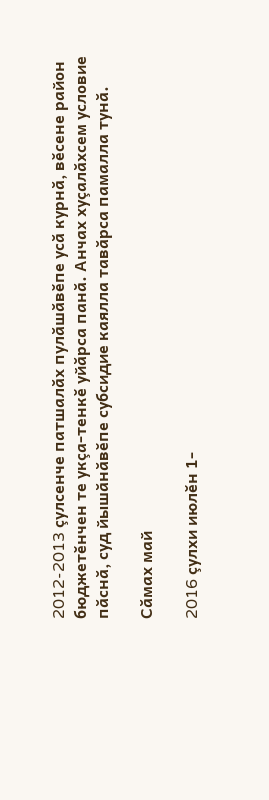2012-2013 çулсенче патшалăх пулăшăвĕпе усă курнă, вĕсене район бюджетĕнчен те укçа-тенкĕ уйăрса панă. Анчах хуçалăхсем условие пăснă, суд йышăнăвĕпе субсидие каялла тавăрса памалла тунă.

Сăмах май

2016 çулхи июлĕн 1-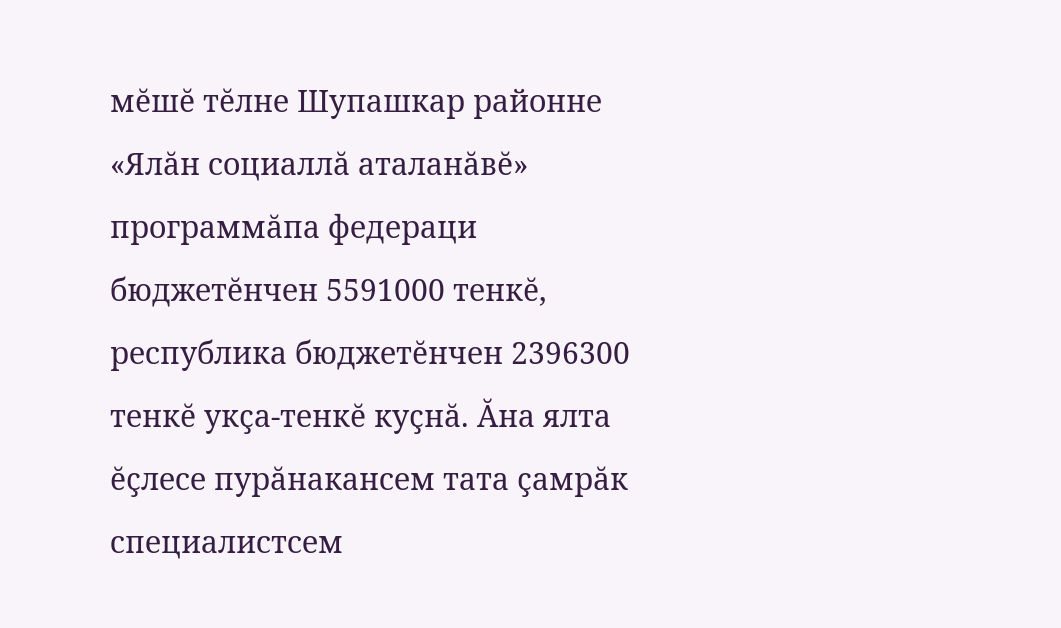мĕшĕ тĕлне Шупашкар районне «Ялăн социаллă аталанăвĕ» программăпа федераци бюджетĕнчен 5591000 тенкĕ, республика бюджетĕнчен 2396300 тенкĕ укçа-тенкĕ куçнă. Ăна ялта ĕçлесе пурăнакансем тата çамрăк специалистсем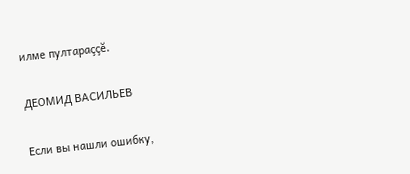илме пултараççĕ.

ДЕОМИД ВАСИЛЬЕВ

Если вы нашли ошибку,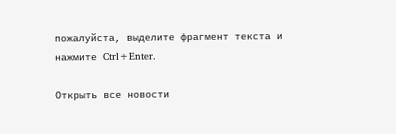пожалуйста, выделите фрагмент текста и нажмите Ctrl+Enter.

Открыть все новости